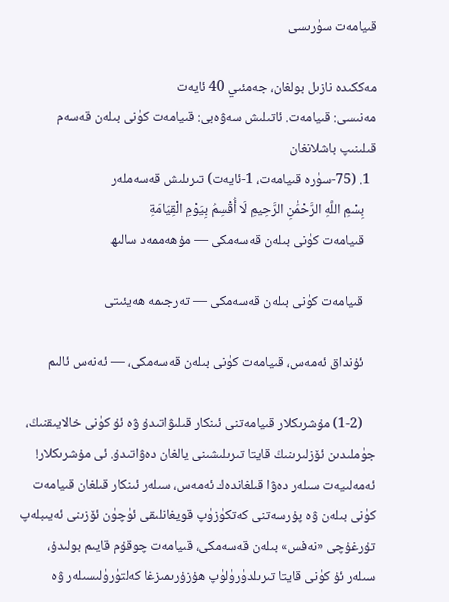قىيامەت سۈرىسى

مەككىدە نازىل بولغان، جەمئىي 40 ئايەت
مەنىسى: قىيامەت. ئاتىلىش سەۋەبى: قىيامەت كۈنى بىلەن قەسەم قىلىنىپ باشلانغان
  1. (75-سۈرە قىيامەت، 1-ئايەت) تىرىلىش قەسەملەر
    بِسْمِ اللَّهِ الرَّحْمَٰنِ الرَّحِيمِ لَا أُقْسِمُ بِيَوْمِ الْقِيَامَةِ
    قىيامەت كۈنى بىلەن قەسەمكى — مۇھەممەد سالىھ

    قىيامەت كۈنى بىلەن قەسەمكى — تەرجىمە ھەيئىتى

    ئۇنداق ئەمەس، قىيامەت كۈنى بىلەن قەسەمكى، — ئەنەس ئالىم

    (1-2) مۇشرىكلار قىيامەتنى ئىنكار قىلىۋاتىدۇ ۋە ئۇ كۈنى خالايىقنىڭ، جۈملىدىن ئۆزلىرىنىڭ قايتا تىرىلىشىنى يالغان دەۋاتىدۇ. ئى مۇشرىكلار! ئەمەلىيەت سىلەر دەۋا قىلغاندەك ئەمەس، سىلەر ئىنكار قىلغان قىيامەت كۈنى بىلەن ۋە پۇرسەتنى كەتكۈزۈپ قويغانلىقى ئۈچۈن ئۆزىنى ئەيىبلەپ تۇرغۇچى «نەفس» بىلەن قەسەمكى، قىيامەت چوقۇم قايىم بولىدۇ، سىلەر ئۇ كۈنى قايتا تىرىلدۈرۈلۈپ ھۇزۇرىمىزغا كەلتۈرۈلىسىلەر ۋە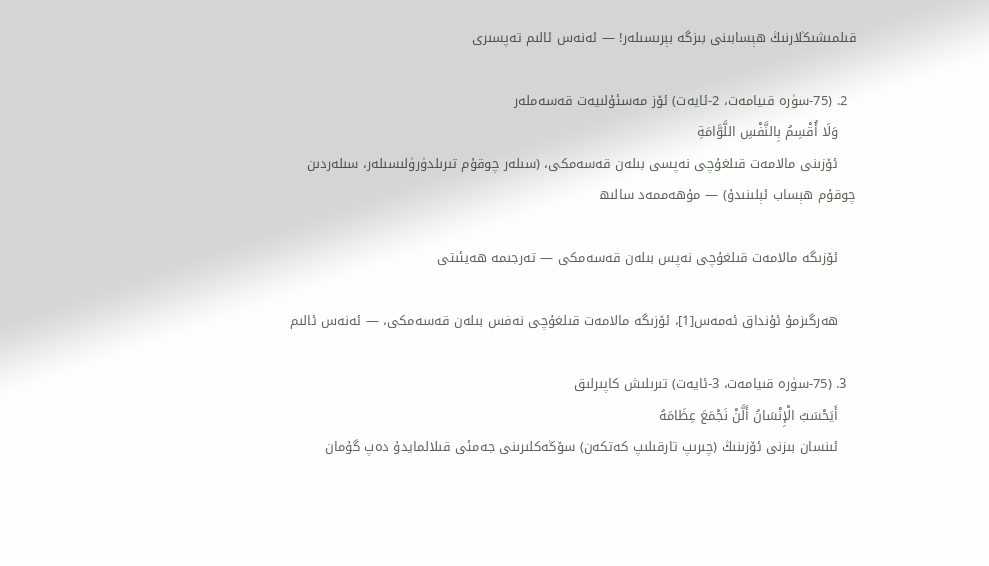قىلمىشىڭلارنىڭ ھېسابىنى بىزگە بېرىسىلەر! — ئەنەس ئالىم تەپسىرى

  2. (75-سۈرە قىيامەت، 2-ئايەت) ئۆز مەسئۇلىيەت قەسەملەر
    وَلَا أُقْسِمُ بِالنَّفْسِ اللَّوَّامَةِ
    ئۆزىنى مالامەت قىلغۇچى نەپسى بىلەن قەسەمكى، (سىلەر چوقۇم تىرىلدۈرۈلىسىلەر، سىلەردىن چوقۇم ھېساب ئېلىنىدۇ) — مۇھەممەد سالىھ

    ئۆزىگە مالامەت قىلغۇچى نەپس بىلەن قەسەمكى — تەرجىمە ھەيئىتى

    ھەرگىزمۇ ئۇنداق ئەمەس[1]، ئۆزىگە مالامەت قىلغۇچى نەفس بىلەن قەسەمكى، — ئەنەس ئالىم

  3. (75-سۈرە قىيامەت، 3-ئايەت) تىرىلىش كاپىرلىق
    أَيَحْسَبُ الْإِنْسَانُ أَلَّنْ نَجْمَعَ عِظَامَهُ
    ئىنسان بىزنى ئۆزىنىڭ (چىرىپ تارقىلىپ كەتكەن) سۆڭەكلىرىنى جەمئى قىلالمايدۇ دەپ گۇمان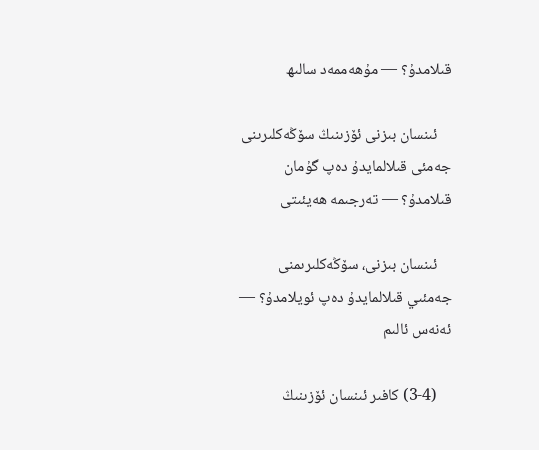قىلامدۇ؟ — مۇھەممەد سالىھ

    ئىنسان بىزنى ئۆزىنىڭ سۆڭەكلىرىنى جەمئى قىلالمايدۇ دەپ گۇمان قىلامدۇ؟ — تەرجىمە ھەيئىتى

    ئىنسان بىزنى، سۆڭەكلىرىمنى جەمئىي قىلالمايدۇ دەپ ئويلامدۇ؟ — ئەنەس ئالىم

    (3-4) كافىر ئىنسان ئۆزىنىڭ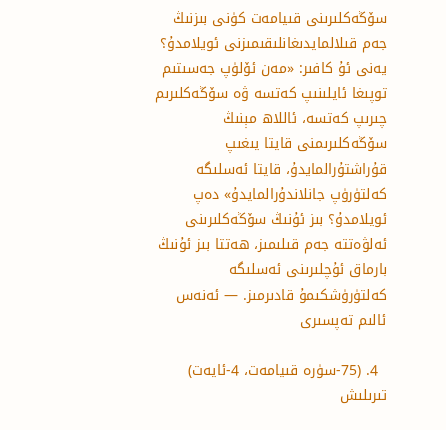سۆڭەكلىرىنى قىيامەت كۈنى بىزنىڭ جەم قىلالمايدىغانلىقىمىزنى ئويلامدۇ؟ يەنى ئۇ كافىر: «مەن ئۆلۈپ جەسىتىم توپىغا ئايلىنىپ كەتسە ۋە سۆڭەكلىرىم چىرىپ كەتسە، ئاللاھ مېنىڭ سۆڭەكلىرىمنى قايتا يىغىپ قۇراشتۇرالمايدۇ، قايتا ئەسلىگە كەلتۈرۈپ جانلاندۇرالمايدۇ» دەپ ئويلامدۇ؟ بىز ئۇنىڭ سۆڭەكلىرىنى ئەلۋەتتە جەم قىلىمىز، ھەتتا بىز ئۇنىڭ بارماق ئۇچلىرىنى ئەسلىگە كەلتۈرۈشكىمۇ قادىرمىز. — ئەنەس ئالىم تەپسىرى

  4. (75-سۈرە قىيامەت، 4-ئايەت) تىرىلىش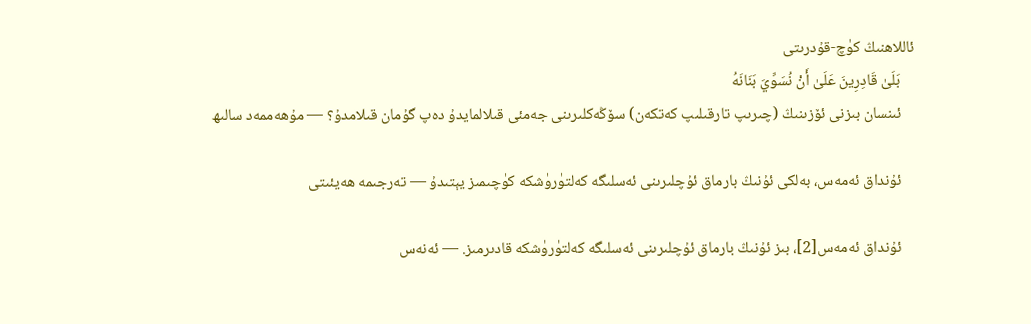ئاللاھنىڭ كۈچ-قۇدرىتى
    بَلَىٰ قَادِرِينَ عَلَىٰ أَنْ نُسَوِّيَ بَنَانَهُ
    ئىنسان بىزنى ئۆزىنىڭ (چىرىپ تارقىلىپ كەتكەن) سۆڭەكلىرىنى جەمئى قىلالمايدۇ دەپ گۇمان قىلامدۇ؟ — مۇھەممەد سالىھ

    ئۇنداق ئەمەس، بەلكى ئۇنىڭ بارماق ئۇچلىرىنى ئەسلىگە كەلتۈرۈشكە كۈچىمىز يېتىدۇ — تەرجىمە ھەيئىتى

    ئۇنداق ئەمەس[2]، بىز ئۇنىڭ بارماق ئۇچلىرىنى ئەسلىگە كەلتۈرۈشكە قادىرمىز. — ئەنەس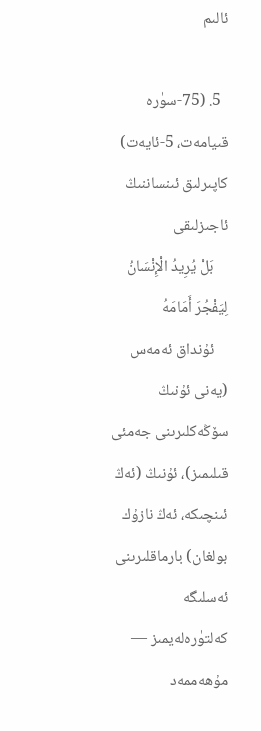ئالىم

  5. (75-سۈرە قىيامەت، 5-ئايەت) كاپىرلىق ئىنساننىڭ ئاجىزلىقى
    بَلْ يُرِيدُ الْإِنْسَانُ لِيَفْجُرَ أَمَامَهُ
    ئۇنداق ئەمەس (يەنى ئۇنىڭ سۆڭەكلىرىنى جەمئى قىلىمىز)، ئۇنىڭ (ئەڭ ئىنچىكە، ئەڭ نازۇك بولغان) بارماقلىرىنى ئەسلىگە كەلتۈرەلەيمىز — مۇھەممەد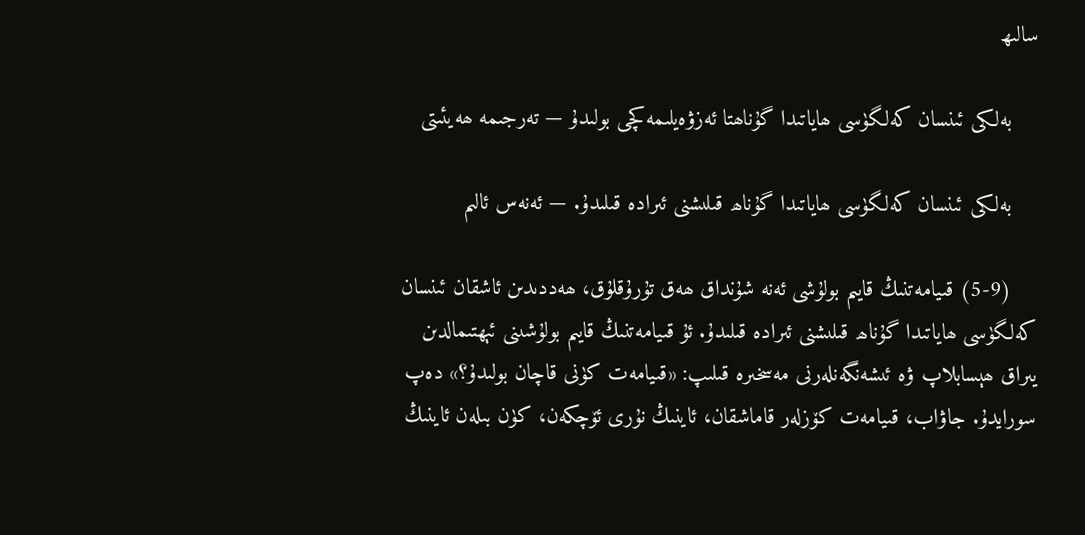سالىھ

    بەلكى ئىنسان كەلگۈسى ھاياتىدا گۇناھتا ئەزۋەيلىمەكچى بولىدۇ — تەرجىمە ھەيئىتى

    بەلكى ئىنسان كەلگۈسى ھاياتىدا گۇناھ قىلىشنى ئىرادە قىلىدۇ. — ئەنەس ئالىم

    (5-9) قىيامەتنىڭ قايىم بولۇشى ئەنە شۇنداق ھەق تۇرۇقلۇق، ھەددىدىن ئاشقان ئىنسان كەلگۈسى ھاياتىدا گۇناھ قىلىشنى ئىرادە قىلىدۇ. ئۇ قىيامەتنىڭ قايىم بولۇشىنى ئېھتىمالدىن يىراق ھېسابلاپ ۋە ئىشەنگەنلەرنى مەسخىرە قىلىپ: «قىيامەت كۈنى قاچان بولىدۇ؟» دەپ سورايدۇ. جاۋاب، قىيامەت كۆزلەر قاماشقان، ئاينىڭ نۇرى ئۆچكەن، كۈن بىلەن ئاينىڭ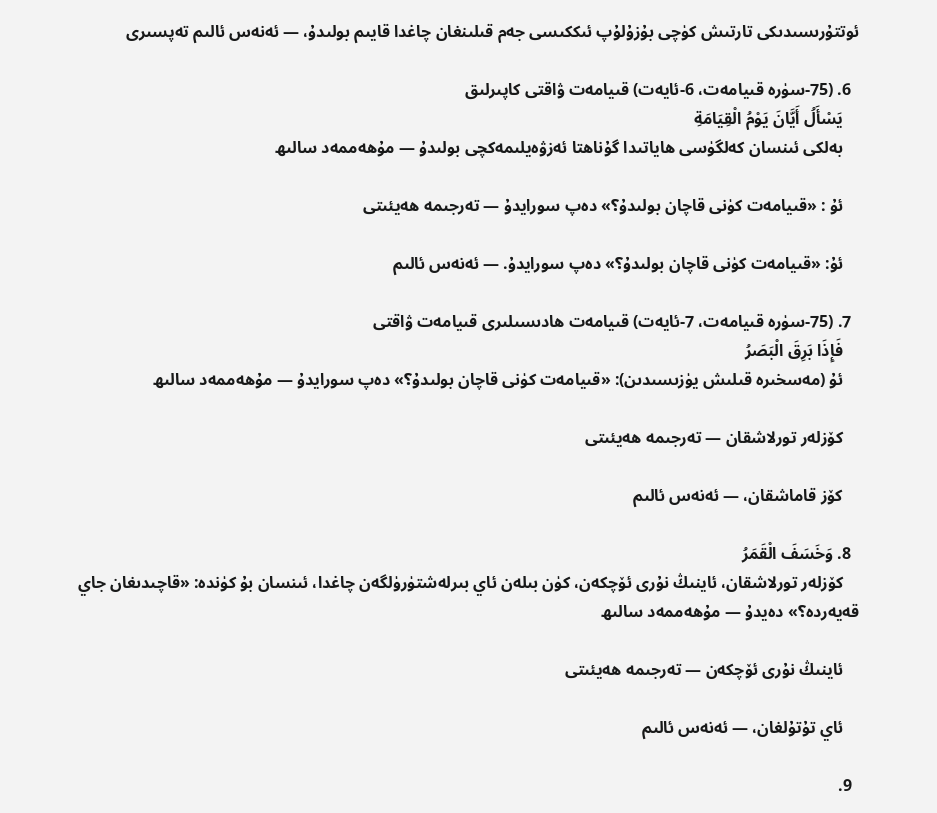ئوتتۇرىسىدىكى تارتىش كۈچى بۇزۇلۇپ ئىككىسى جەم قىلىنغان چاغدا قايىم بولىدۇ، — ئەنەس ئالىم تەپسىرى

  6. (75-سۈرە قىيامەت، 6-ئايەت) قىيامەت ۋاقتى كاپىرلىق
    يَسْأَلُ أَيَّانَ يَوْمُ الْقِيَامَةِ
    بەلكى ئىنسان كەلگۈسى ھاياتىدا گۇناھتا ئەزۋەيلىمەكچى بولىدۇ — مۇھەممەد سالىھ

    ئۇ : «قىيامەت كۈنى قاچان بولىدۇ؟» دەپ سورايدۇ — تەرجىمە ھەيئىتى

    ئۇ: «قىيامەت كۈنى قاچان بولىدۇ؟» دەپ سورايدۇ. — ئەنەس ئالىم

  7. (75-سۈرە قىيامەت، 7-ئايەت) قىيامەت ھادىسىلىرى قىيامەت ۋاقتى
    فَإِذَا بَرِقَ الْبَصَرُ
    ئۇ (مەسخىرە قىلىش يۈزىسىدىن): «قىيامەت كۈنى قاچان بولىدۇ؟» دەپ سورايدۇ — مۇھەممەد سالىھ

    كۆزلەر تورلاشقان — تەرجىمە ھەيئىتى

    كۆز قاماشقان، — ئەنەس ئالىم

  8. وَخَسَفَ الْقَمَرُ
    كۆزلەر تورلاشقان، ئاينىڭ نۇرى ئۆچكەن، كۈن بىلەن ئاي بىرلەشتۈرۈلگەن چاغدا، ئىنسان بۇ كۈندە: «قاچىدىغان جاي قەيەردە؟» دەيدۇ — مۇھەممەد سالىھ

    ئاينىڭ نۇرى ئۆچكەن — تەرجىمە ھەيئىتى

    ئاي تۇتۇلغان، — ئەنەس ئالىم

  9.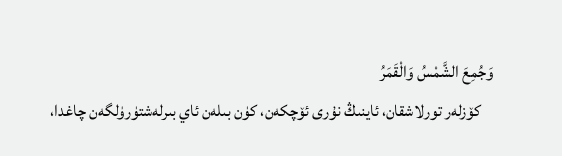وَجُمِعَ الشَّمْسُ وَالْقَمَرُ
    كۆزلەر تورلاشقان، ئاينىڭ نۇرى ئۆچكەن، كۈن بىلەن ئاي بىرلەشتۈرۈلگەن چاغدا،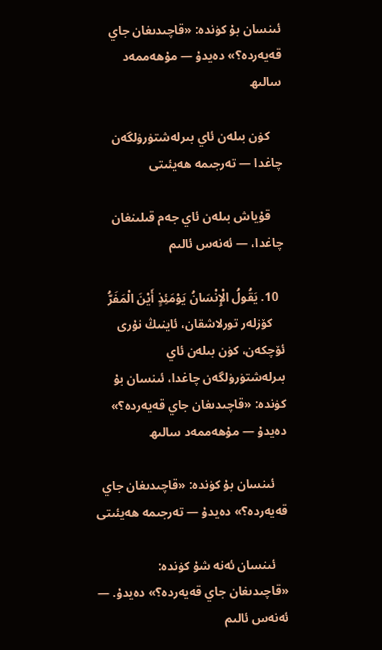ئىنسان بۇ كۈندە: «قاچىدىغان جاي قەيەردە؟» دەيدۇ — مۇھەممەد سالىھ

    كۈن بىلەن ئاي بىرلەشتۈرۈلگەن چاغدا — تەرجىمە ھەيئىتى

    قۇياش بىلەن ئاي جەم قىلىنغان چاغدا، — ئەنەس ئالىم

  10. يَقُولُ الْإِنْسَانُ يَوْمَئِذٍ أَيْنَ الْمَفَرُّ
    كۆزلەر تورلاشقان، ئاينىڭ نۇرى ئۆچكەن، كۈن بىلەن ئاي بىرلەشتۈرۈلگەن چاغدا، ئىنسان بۇ كۈندە: «قاچىدىغان جاي قەيەردە؟» دەيدۇ — مۇھەممەد سالىھ

    ئىنسان بۇ كۈندە: «قاچىدىغان جاي قەيەردە؟» دەيدۇ — تەرجىمە ھەيئىتى

    ئىنسان ئەنە شۇ كۈندە: «قاچىدىغان جاي قەيەردە؟» دەيدۇ. — ئەنەس ئالىم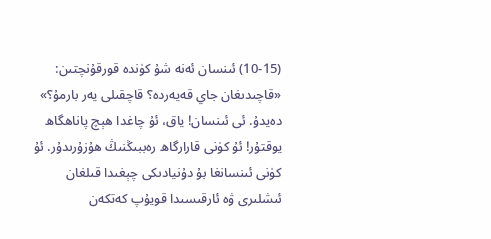(10-15) ئىنسان ئەنە شۇ كۈندە قورقۇنچتىن: «قاچىدىغان جاي قەيەردە؟ قاچقىلى يەر بارمۇ؟» دەيدۇ. ئى ئىنسان! ياق، ئۇ چاغدا ھېچ پاناھگاھ يوقتۇر! ئۇ كۈنى قارارگاھ رەببىڭنىڭ ھۇزۇرىدۇر. ئۇ كۈنى ئىنسانغا بۇ دۇنيادىكى چېغىدا قىلغان ئىشلىرى ۋە ئارقىسىدا قويۇپ كەتكەن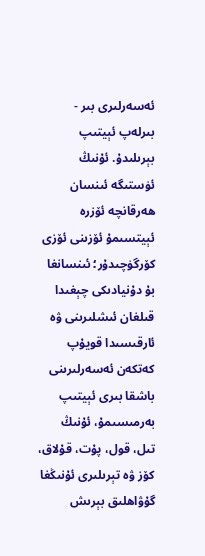ئەسەرلىرى بىر - بىرلەپ ئېيتىپ بېرىلىدۇ. ئۇنىڭ ئۈستىگە ئىنسان ھەرقانچە ئۆزرە ئېيتسىمۇ ئۆزىنى ئۆزى كۆرگۈچىدۇر؛ ئىنسانغا بۇ دۇنيادىكى چېغىدا قىلغان ئىشلىرىنى ۋە ئارقىسىدا قويۇپ كەتكەن ئەسەرلىرىنى باشقا بىرى ئېيتىپ بەرمىسىمۇ، ئۇنىڭ تىل، قول، پۇت، قۇلاق، كۆز ۋە تېرىلىرى ئۇنىڭغا گۇۋاھلىق بېرىش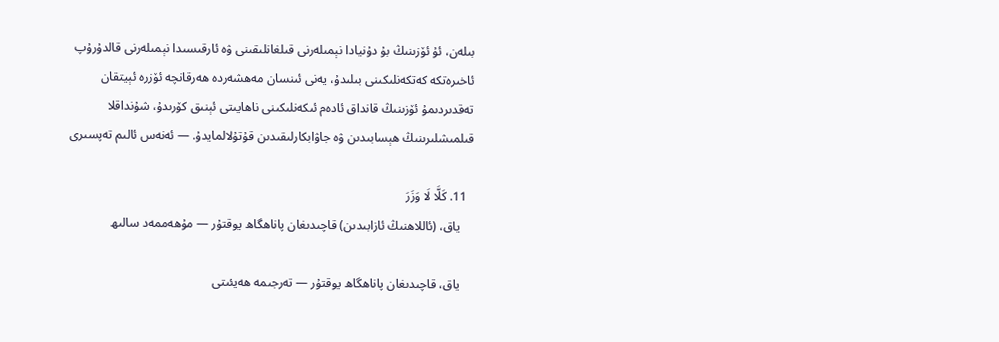بىلەن، ئۇ ئۆزىنىڭ بۇ دۇنيادا نېمىلەرنى قىلغانلىقىنى ۋە ئارقىسىدا نېمىلەرنى قالدۇرۇپ ئاخىرەتكە كەتكەنلىكىنى بىلىدۇ، يەنى ئىنسان مەھشەردە ھەرقانچە ئۆزرە ئېيتقان تەقدىردىمۇ ئۆزىنىڭ قانداق ئادەم ئىكەنلىكىنى ناھايىتى ئېنىق كۆرىدۇ، شۇنداقلا قىلمىشلىرىنىڭ ھېسابىدىن ۋە جاۋابكارلىقىدىن قۇتۇلالمايدۇ. — ئەنەس ئالىم تەپسىرى

  11. كَلَّا لَا وَزَرَ
    ياق، (ئاللاھنىڭ ئازابىدىن) قاچىدىغان پاناھگاھ يوقتۇر — مۇھەممەد سالىھ

    ياق، قاچىدىغان پاناھگاھ يوقتۇر — تەرجىمە ھەيئىتى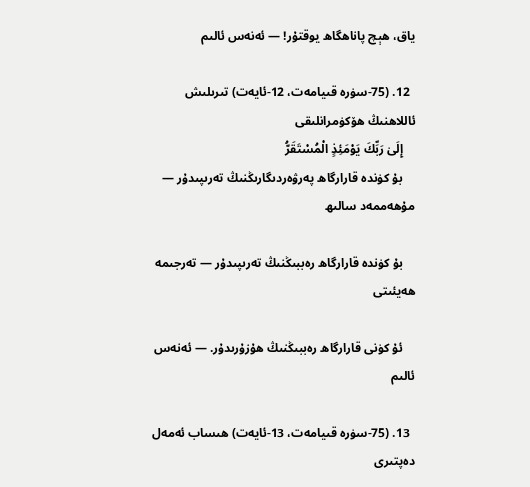ياق، ھېچ پاناھگاھ يوقتۇر! — ئەنەس ئالىم

  12. (75-سۈرە قىيامەت، 12-ئايەت) تىرىلىش ئاللاھنىڭ ھۆكۈمرانلىقى
    إِلَىٰ رَبِّكَ يَوْمَئِذٍ الْمُسْتَقَرُّ
    بۇ كۈندە قارارگاھ پەرۋەردىگارىڭنىڭ تەرىپىدۇر — مۇھەممەد سالىھ

    بۇ كۈندە قارارگاھ رەببىڭنىڭ تەرىپىدۇر — تەرجىمە ھەيئىتى

    ئۇ كۈنى قارارگاھ رەببىڭنىڭ ھۇزۇرىدۇر. — ئەنەس ئالىم

  13. (75-سۈرە قىيامەت، 13-ئايەت) ھىساب ئەمەل دەپتىرى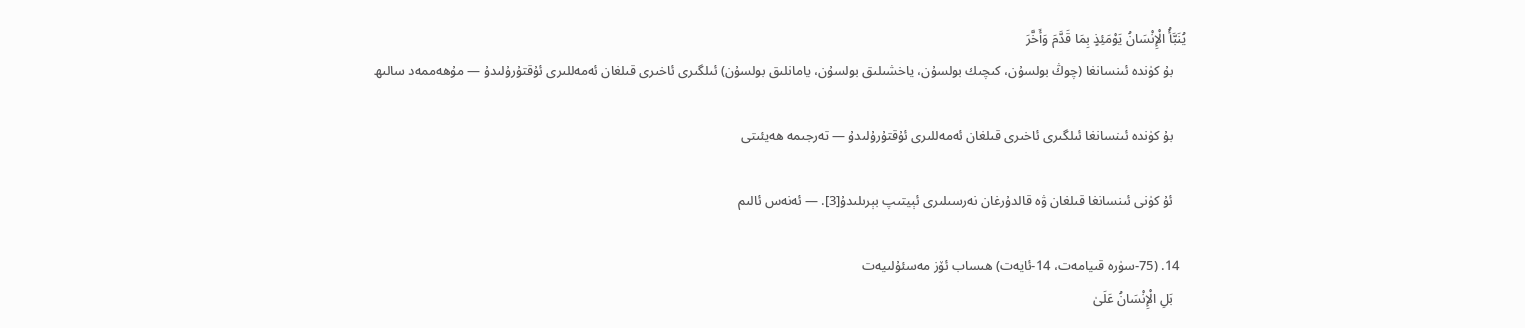يُنَبَّأُ الْإِنْسَانُ يَوْمَئِذٍ بِمَا قَدَّمَ وَأَخَّرَ
    بۇ كۈندە ئىنسانغا (چوڭ بولسۇن، كىچىك بولسۇن، ياخشىلىق بولسۇن، يامانلىق بولسۇن) ئىلگىرى ئاخىرى قىلغان ئەمەللىرى ئۇقتۇرۇلىدۇ — مۇھەممەد سالىھ

    بۇ كۈندە ئىنسانغا ئىلگىرى ئاخىرى قىلغان ئەمەللىرى ئۇقتۇرۇلىدۇ — تەرجىمە ھەيئىتى

    ئۇ كۈنى ئىنسانغا قىلغان ۋە قالدۇرغان نەرسىلىرى ئېيتىپ بېرىلىدۇ[3]. — ئەنەس ئالىم

  14. (75-سۈرە قىيامەت، 14-ئايەت) ھىساب ئۆز مەسئۇلىيەت
    بَلِ الْإِنْسَانُ عَلَىٰ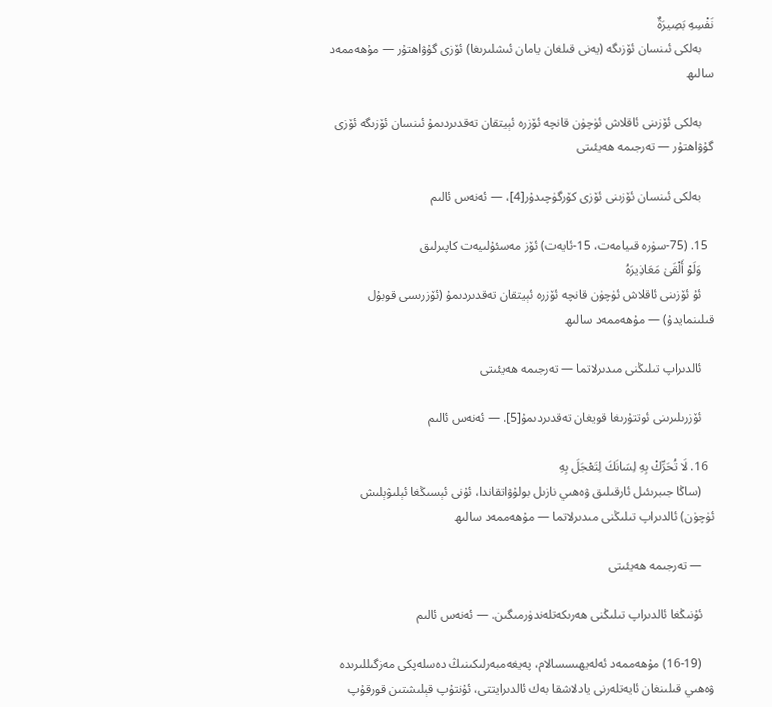نَفْسِهِ بَصِيرَةٌ
    بەلكى ئىنسان ئۆزىگە (يەنى قىلغان يامان ئىشلىرىغا) ئۆزى گۇۋاھتۇر — مۇھەممەد سالىھ

    بەلكى ئۆزىنى ئاقلاش ئۈچۈن قانچە ئۆزرە ئېيتقان تەقدىردىمۇ ئىنسان ئۆزىگە ئۆزى گۇۋاھتۇر — تەرجىمە ھەيئىتى

    بەلكى ئىنسان ئۆزىنى ئۆزى كۆرگۈچىدۇر[4]، — ئەنەس ئالىم

  15. (75-سۈرە قىيامەت، 15-ئايەت) ئۆز مەسئۇلىيەت كاپىرلىق
    وَلَوْ أَلْقَىٰ مَعَاذِيرَهُ
    ئۇ ئۆزىنى ئاقلاش ئۈچۈن قانچە ئۆزرە ئېيتقان تەقدىردىمۇ (ئۆزرىسى قوبۇل قىلىنمايدۇ) — مۇھەممەد سالىھ

    ئالدىراپ تىلىڭنى مىدىرلاتما — تەرجىمە ھەيئىتى

    ئۆزرىلىرىنى ئوتتۇرىغا قويغان تەقدىردىمۇ[5]. — ئەنەس ئالىم

  16. لَا تُحَرِّكْ بِهِ لِسَانَكَ لِتَعْجَلَ بِهِ
    (ساڭا جىبرىئىل ئارقىلىق ۋەھىي نازىل بولۇۋاتقاندا، ئۇنى ئېسىڭغا ئېلىۋېلىش ئۈچۈن) ئالدىراپ تىلىڭنى مىدىرلاتما — مۇھەممەد سالىھ

    — تەرجىمە ھەيئىتى

    ئۇنىڭغا ئالدىراپ تىلىڭنى ھەرىكەتلەندۈرمىگىن. — ئەنەس ئالىم

    (16-19) مۇھەممەد ئەلەيھىسسالام، پەيغەمبەرلىكىنىڭ دەسلەپكى مەزگىللىرىدە ۋەھىي قىلىنغان ئايەتلەرنى يادلاشقا بەك ئالدىرايتتى، ئۇنتۇپ قېلىشتىن قورقۇپ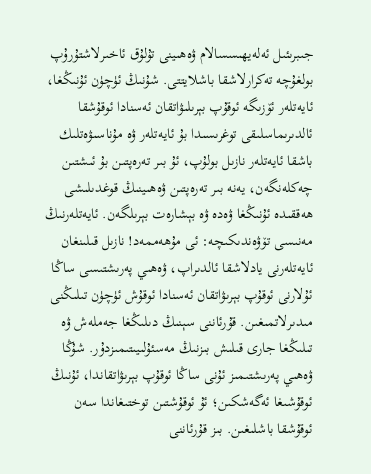جىبرىئىل ئەلەيھىسسالام ۋەھىينى تۇلۇق ئاخىرلاشتۇرۇپ بولغۇچە تەكرارلاشقا باشلايتتى. شۇنىڭ ئۈچۈن ئۇنىڭغا، ئايەتلەر ئۆزىگە ئوقۇپ بېرىلىۋاتقان ئەسنادا ئوقۇشقا ئالدىرىماسلىقى توغرىسىدا بۇ ئايەتلەر ۋە مۇناسىۋەتلىك باشقا ئايەتلەر نازىل بولۇپ، ئۇ بىر تەرەپتىن بۇ ئىشتىن چەكلەنگەن، يەنە بىر تەرەپتىن ۋەھىينىڭ قوغدىلىشى ھەققىدە ئۇنىڭغا ۋەدە ۋە بېشارەت بېرىلگەن. ئايەتلەرنىڭ مەنىسى تۆۋەندىكىچە: ئى مۇھەممەد! نازىل قىلىنغان ئايەتلەرنى يادلاشقا ئالدىراپ، ۋەھىي پەرىشتىسى ساڭا ئۇلارنى ئوقۇپ بېرىۋاتقان ئەسنادا ئوقۇش ئۈچۈن تىلىڭنى مىدىرلاتمىغىن. قۇرئاننى سېنىڭ دىلىڭغا جەملەش ۋە تىلىڭغا جارى قىلىش بىزنىڭ مەسئۇلىيىتىمىزدۇر. شۇڭا ۋەھىي پەرىشتىمىز ئۇنى ساڭا ئوقۇپ بېرىۋاتقاندا، ئۇنىڭ ئوقۇشىغا ئەگەشكىن؛ ئۇ ئوقۇشتىن توختىغاندا سەن ئوقۇشقا باشلىغىن. بىز قۇرئاننى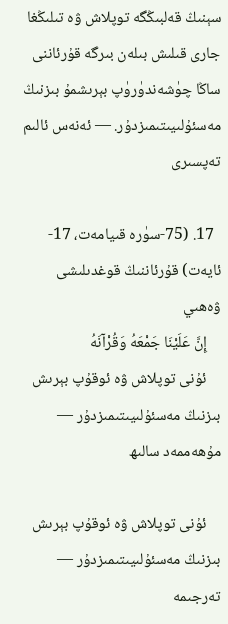سېنىڭ قەلبىڭگە توپلاش ۋە تىلىڭغا جارى قىلىش بىلەن بىرگە قۇرئاننى ساڭا چۈشەندۈرۈپ بېرىشمۇ بىزنىڭ مەسئۇلىيىتىمىزدۇر. — ئەنەس ئالىم تەپسىرى

  17. (75-سۈرە قىيامەت، 17-ئايەت) قۇرئاننىڭ قوغدىلىشى ۋەھىي
    إِنَّ عَلَيْنَا جَمْعَهُ وَقُرْآنَهُ
    ئۇنى توپلاش ۋە ئوقۇپ بېرىش بىزنىڭ مەسئۇلىيىتىمىزدۇر — مۇھەممەد سالىھ

    ئۇنى توپلاش ۋە ئوقۇپ بېرىش بىزنىڭ مەسئۇلىيىتىمىزدۇر — تەرجىمە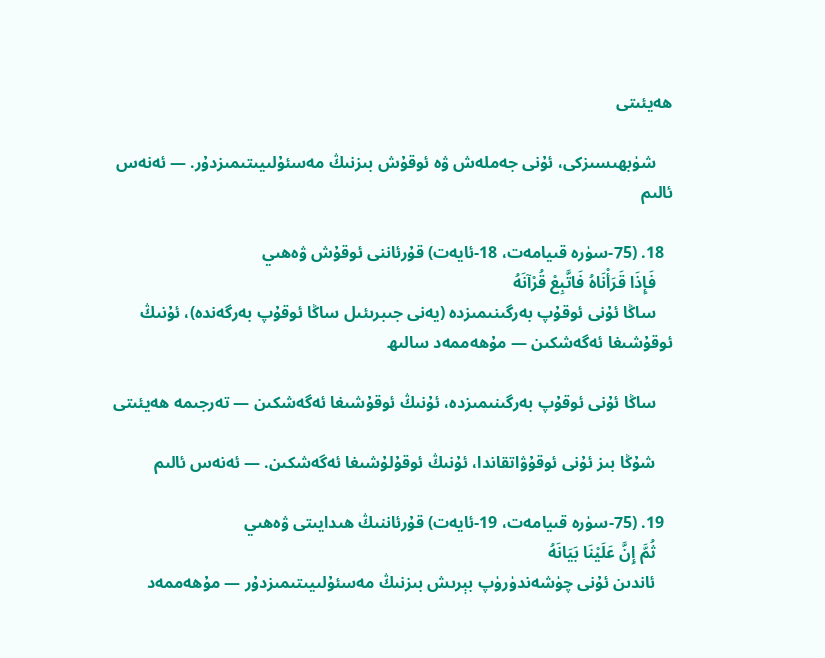ھەيئىتى

    شۈبھىسىزكى، ئۇنى جەملەش ۋە ئوقۇش بىزنىڭ مەسئۇلىيىتىمىزدۇر. — ئەنەس ئالىم

  18. (75-سۈرە قىيامەت، 18-ئايەت) قۇرئاننى ئوقۇش ۋەھىي
    فَإِذَا قَرَأْنَاهُ فَاتَّبِعْ قُرْآنَهُ
    ساڭا ئۇنى ئوقۇپ بەرگىنىمىزدە (يەنى جىبرىئىل ساڭا ئوقۇپ بەرگەندە)، ئۇنىڭ ئوقۇشىغا ئەگەشكىن — مۇھەممەد سالىھ

    ساڭا ئۇنى ئوقۇپ بەرگىنىمىزدە، ئۇنىڭ ئوقۇشىغا ئەگەشكىن — تەرجىمە ھەيئىتى

    شۇڭا بىز ئۇنى ئوقۇۋاتقاندا، ئۇنىڭ ئوقۇلۇشىغا ئەگەشكىن. — ئەنەس ئالىم

  19. (75-سۈرە قىيامەت، 19-ئايەت) قۇرئاننىڭ ھىدايىتى ۋەھىي
    ثُمَّ إِنَّ عَلَيْنَا بَيَانَهُ
    ئاندىن ئۇنى چۈشەندۈرۈپ بېرىش بىزنىڭ مەسئۇلىيىتىمىزدۇر — مۇھەممەد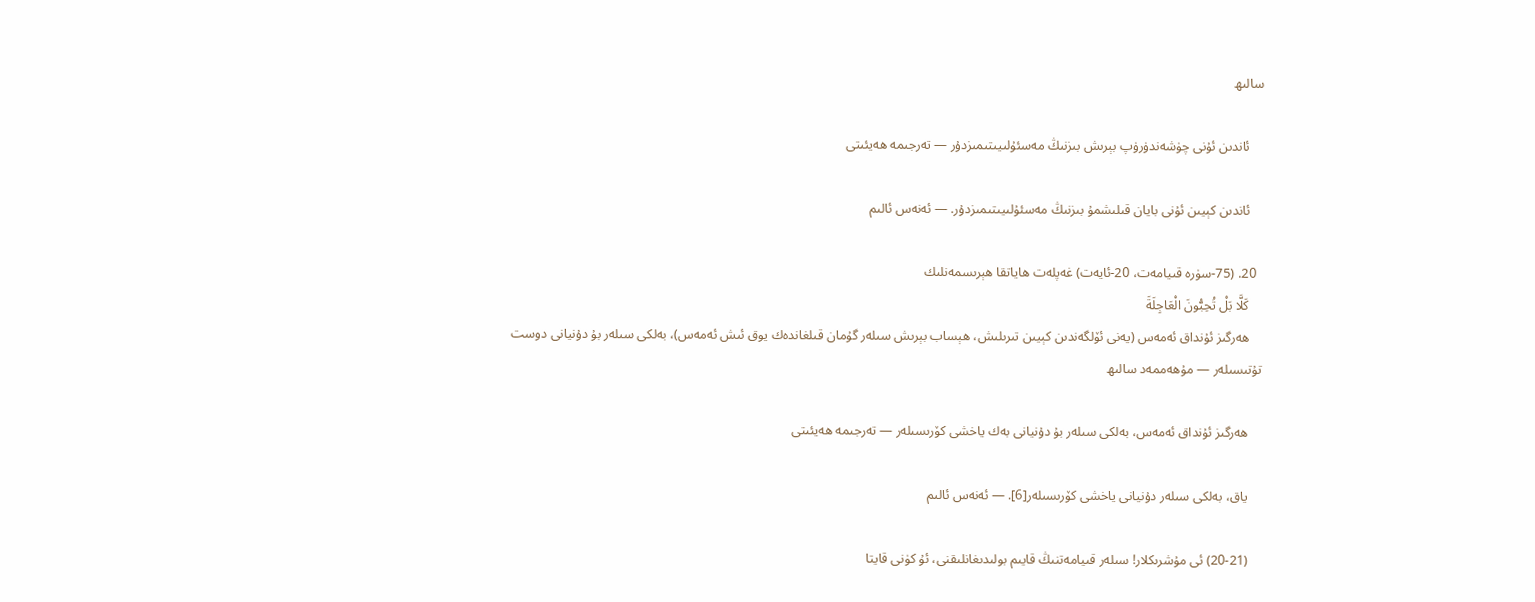سالىھ

    ئاندىن ئۇنى چۈشەندۈرۈپ بېرىش بىزنىڭ مەسئۇلىيىتىمىزدۇر — تەرجىمە ھەيئىتى

    ئاندىن كېيىن ئۇنى بايان قىلىشمۇ بىزنىڭ مەسئۇلىيىتىمىزدۇر. — ئەنەس ئالىم

  20. (75-سۈرە قىيامەت، 20-ئايەت) غەپلەت ھاياتقا ھېرىسمەنلىك
    كَلَّا بَلْ تُحِبُّونَ الْعَاجِلَةَ
    ھەرگىز ئۇنداق ئەمەس (يەنى ئۆلگەندىن كېيىن تىرىلىش، ھېساب بېرىش سىلەر گۇمان قىلغاندەك يوق ئىش ئەمەس)، بەلكى سىلەر بۇ دۇنيانى دوست تۇتىسىلەر — مۇھەممەد سالىھ

    ھەرگىز ئۇنداق ئەمەس، بەلكى سىلەر بۇ دۇنيانى بەك ياخشى كۆرىسىلەر — تەرجىمە ھەيئىتى

    ياق، بەلكى سىلەر دۇنيانى ياخشى كۆرىسىلەر[6]. — ئەنەس ئالىم

    (20-21) ئى مۇشرىكلار! سىلەر قىيامەتنىڭ قايىم بولىدىغانلىقنى، ئۇ كۈنى قايتا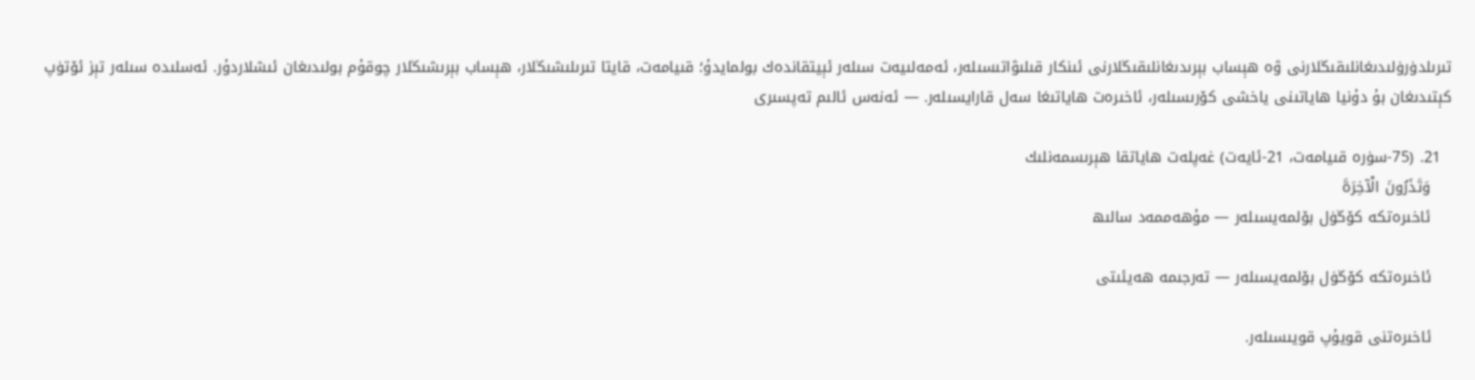تىرىلدۈرۈلىدىغانلىقىڭلارنى ۋە ھېساب بېرىدىغانلىقىڭلارنى ئىنكار قىلىۋاتىسىلەر، ئەمەلىيەت سىلەر ئېيتقاندەك بولمايدۇ؛ قىيامەت، قايتا تىرىلىشىڭلار، ھېساب بېرىشىڭلار چوقۇم بولىدىغان ئىشلاردۇر. ئەسلىدە سىلەر تېز ئۆتۈپ كېتىدىغان بۇ دۇنيا ھاياتىنى ياخشى كۆرىسىلەر، ئاخىرەت ھاياتىغا سەل قارايسىلەر. — ئەنەس ئالىم تەپسىرى

  21. (75-سۈرە قىيامەت، 21-ئايەت) غەپلەت ھاياتقا ھېرىسمەنلىك
    وَتَذَرُونَ الْآخِرَةَ
    ئاخىرەتكە كۆڭۈل بۆلمەيسىلەر — مۇھەممەد سالىھ

    ئاخىرەتكە كۆڭۈل بۆلمەيسىلەر — تەرجىمە ھەيئىتى

    ئاخىرەتنى قويۇپ قويىسىلەر.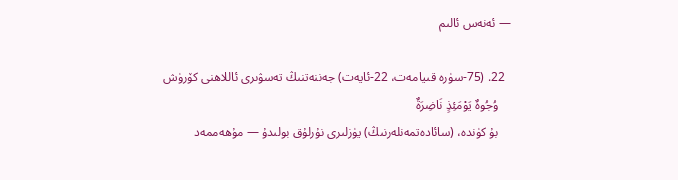— ئەنەس ئالىم

  22. (75-سۈرە قىيامەت، 22-ئايەت) جەننەتنىڭ تەسۋىرى ئاللاھنى كۆرۈش
    وُجُوهٌ يَوْمَئِذٍ نَاضِرَةٌ
    بۇ كۈندە، (سائادەتمەنلەرنىڭ) يۈزلىرى نۇرلۇق بولىدۇ — مۇھەممەد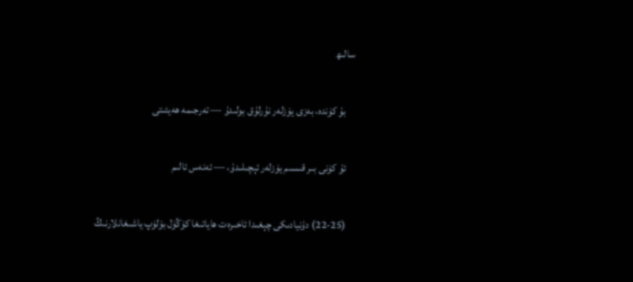سالىھ

    بۇ كۈندە، بەزى يۈزلەر نۇرلۇق بولىدۇ — تەرجىمە ھەيئىتى

    ئۇ كۈنى بىر قىسىم يۈزلەر ئېچىلىدۇ، — ئەنەس ئالىم

    (22-25) دۇنيادىكى چېغىدا ئاخىرەت ھاياتىغا كۆڭۈل بۆلۈپ ياشىغانلارنىڭ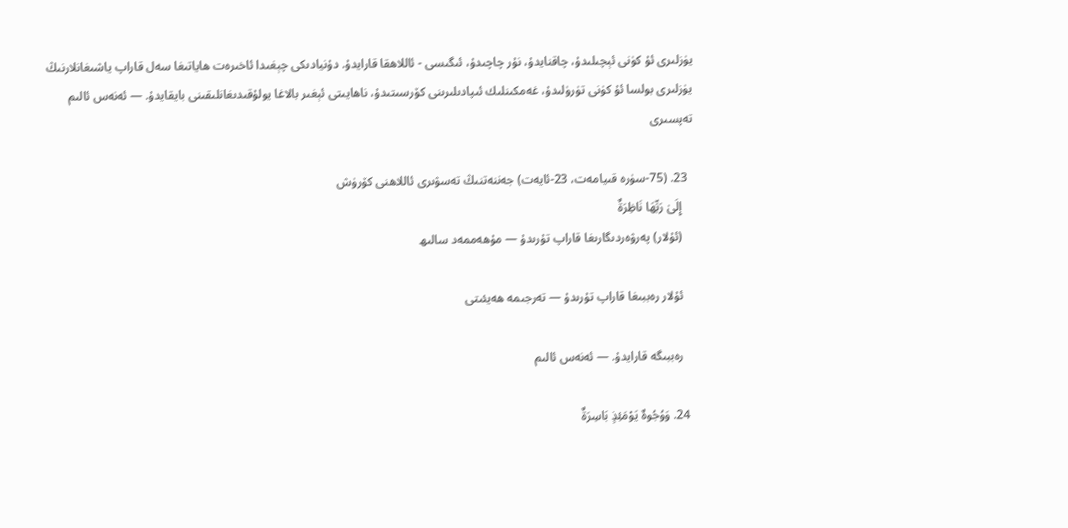يۈزلىرى ئۇ كۈنى ئېچىلىدۇ، چاقنايدۇ، نۇر چاچىدۇ، ئىگىسى - ئاللاھقا قارايدۇ. دۇنيادىكى چېغىدا ئاخىرەت ھاياتىغا سەل قاراپ ياشىغانلارنىڭ يۈزلىرى بولسا ئۇ كۈنى تۈرۈلىدۇ، غەمكىنلىك ئىپادىلىرىنى كۆرسىتىدۇ، ناھايىتى ئېغىر بالاغا يولۇقىدىغانلىقىنى بايقايدۇ. — ئەنەس ئالىم تەپسىرى

  23. (75-سۈرە قىيامەت، 23-ئايەت) جەننەتنىڭ تەسۋىرى ئاللاھنى كۆرۈش
    إِلَىٰ رَبِّهَا نَاظِرَةٌ
    (ئۇلار) پەرۋەردىگارىغا قاراپ تۇرىدۇ — مۇھەممەد سالىھ

    ئۇلار رەببىغا قاراپ تۇرىدۇ — تەرجىمە ھەيئىتى

    رەببىگە قارايدۇ. — ئەنەس ئالىم

  24. وَوُجُوهٌ يَوْمَئِذٍ بَاسِرَةٌ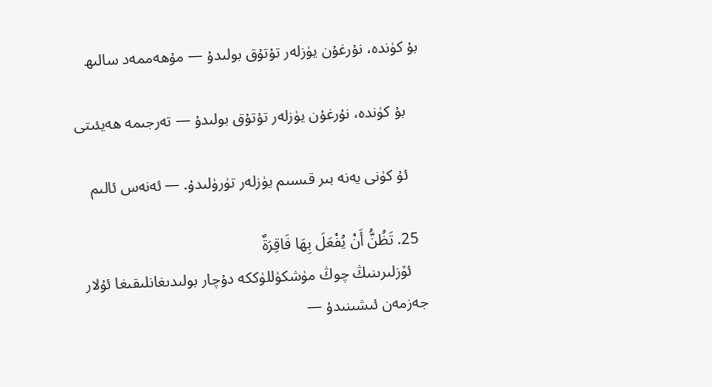بۇ كۈندە، نۇرغۇن يۈزلەر تۇتۇق بولىدۇ — مۇھەممەد سالىھ

    بۇ كۈندە، نۇرغۇن يۈزلەر تۇتۇق بولىدۇ — تەرجىمە ھەيئىتى

    ئۇ كۈنى يەنە بىر قىسىم يۈزلەر تۈرۈلىدۇ. — ئەنەس ئالىم

  25. تَظُنُّ أَنْ يُفْعَلَ بِهَا فَاقِرَةٌ
    ئۆزلىرىنىڭ چوڭ مۈشكۈللۈككە دۇچار بولىدىغانلىقىغا ئۇلار جەزمەن ئىشىنىدۇ —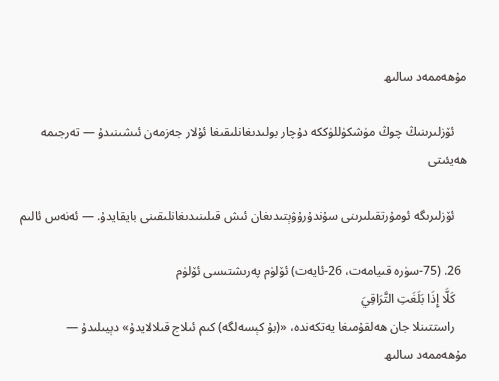مۇھەممەد سالىھ

    ئۆزلىرىنىڭ چوڭ مۈشكۈللۈككە دۇچار بولىدىغانلىقىغا ئۇلار جەزمەن ئىشىنىدۇ — تەرجىمە ھەيئىتى

    ئۆزلىرىگە ئومۇرتقىلىرىنى سۇندۇرۇۋېتىدىغان ئىش قىلىنىدىغانلىقىنى بايقايدۇ. — ئەنەس ئالىم

  26. (75-سۈرە قىيامەت، 26-ئايەت) ئۆلۈم پەرىشتىسى ئۆلۈم
    كَلَّا إِذَا بَلَغَتِ التَّرَاقِيَ
    راستتىنلا جان ھەلقۇمىغا يەتكەندە، «(بۇ كېسەلگە) كىم ئىلاج قىلالايدۇ» دېيىلىدۇ — مۇھەممەد سالىھ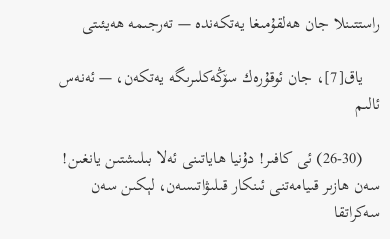راستتىنلا جان ھەلقۇمىغا يەتكەندە — تەرجىمە ھەيئىتى

    ياق[7]، جان ئوقۇرەك سۆڭەكلىرىگە يەتكەن، — ئەنەس ئالىم

    (26-30) ئى كافىر! دۇنيا ھاياتىنى ئەلا بىلىشتىن يانغىن! سەن ھازىر قىيامەتنى ئىنكار قىلىۋاتىسەن، لېكىن سەن سەكراتقا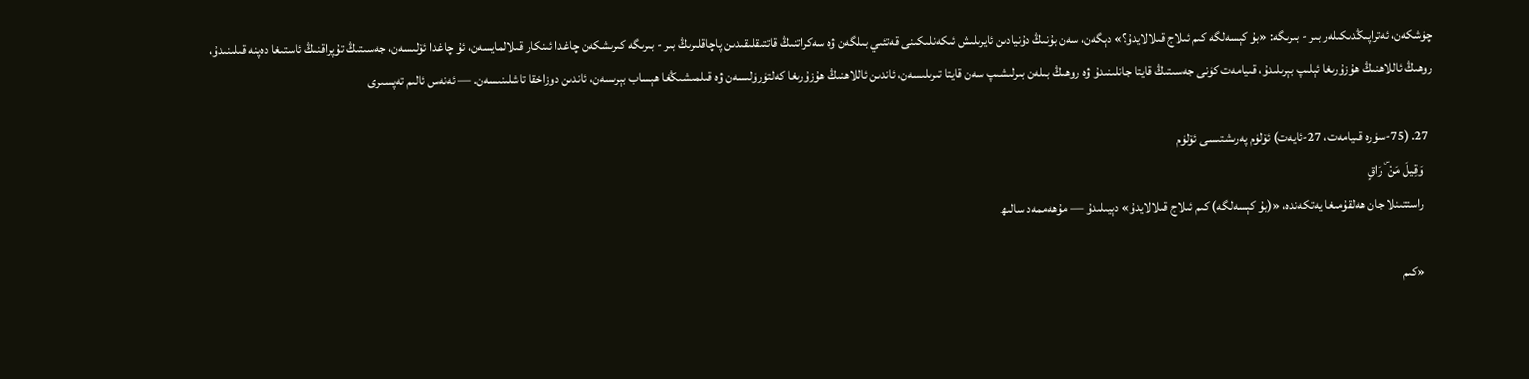چۈشكەن، ئەتراپىڭدىكىلەر بىر - بىرىگە: «بۇ كېسەلگە كىم ئىلاج قىلالايدۇ؟» دېگەن، سەن بۇنىڭ دۇنيادىن ئايرىلىش ئىكەنلىكىنى قەتئىي بىلگەن ۋە سەكراتنىڭ قاتتىقلىقىدىن پاچاقلىرىڭ بىر - بىرىگە كىرىشكەن چاغدا ئىنكار قىلالمايسەن، ئۇ چاغدا ئۆلىسەن، جەسىتىڭ تۇپراقنىڭ ئاستىغا دەپنە قىلىنىدۇ، روھىڭ ئاللاھنىڭ ھۇزۇرىغا ئېلىپ بېرىلىدۇ، قىيامەت كۈنى جەسىتىڭ قايتا جانلىنىدۇ ۋە روھىڭ بىلەن بىرلىشىپ سەن قايتا تىرىلىسەن، ئاندىن ئاللاھنىڭ ھۇزۇرىغا كەلتۈرۈلىسەن ۋە قىلمىشىڭغا ھېساب بېرىسەن، ئاندىن دوزاخقا تاشلىنىسەن. — ئەنەس ئالىم تەپسىرى

  27. (75-سۈرە قىيامەت، 27-ئايەت) ئۆلۈم پەرىشتىسى ئۆلۈم
    وَقِيلَ مَنْ ۜ رَاقٍ
    راستتىنلا جان ھەلقۇمىغا يەتكەندە، «(بۇ كېسەلگە) كىم ئىلاج قىلالايدۇ» دېيىلىدۇ — مۇھەممەد سالىھ

    «كىم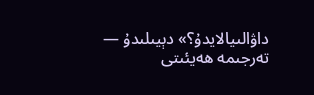داۋالىيالايدۇ؟» دېيىلىدۇ — تەرجىمە ھەيئىتى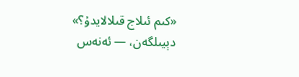«كىم ئىلاج قىلالايدۇ؟» دېيىلگەن، — ئەنەس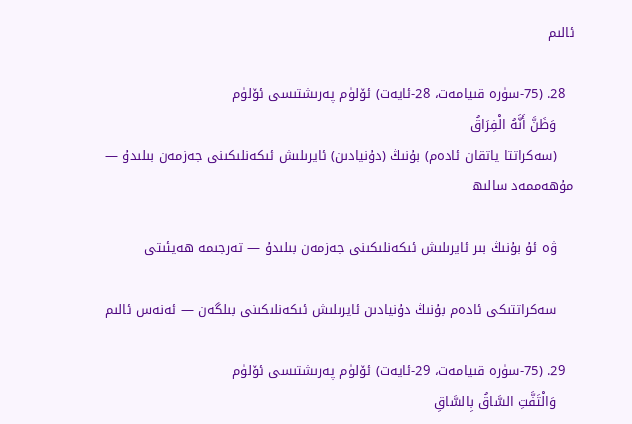ئالىم

  28. (75-سۈرە قىيامەت، 28-ئايەت) ئۆلۈم پەرىشتىسى ئۆلۈم
    وَظَنَّ أَنَّهُ الْفِرَاقُ
    (سەكراتتا ياتقان ئادەم) بۇنىڭ (دۇنيادىن) ئايرىلىش ئىكەنلىكىنى جەزمەن بىلىدۇ — مۇھەممەد سالىھ

    ۋە ئۇ بۇنىڭ بىر ئايرىلىش ئىكەنلىكىنى جەزمەن بىلىدۇ — تەرجىمە ھەيئىتى

    سەكراتتىكى ئادەم بۇنىڭ دۇنيادىن ئايرىلىش ئىكەنلىكىنى بىلگەن — ئەنەس ئالىم

  29. (75-سۈرە قىيامەت، 29-ئايەت) ئۆلۈم پەرىشتىسى ئۆلۈم
    وَالْتَفَّتِ السَّاقُ بِالسَّاقِ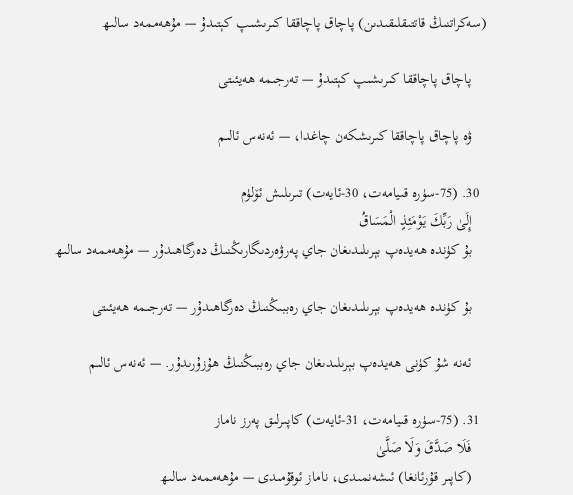(سەكراتنىڭ قاتتىقلىقىدىن) پاچاق پاچاققا كىرىشىپ كېتىدۇ — مۇھەممەد سالىھ

    پاچاق پاچاققا كىرىشىپ كېتىدۇ — تەرجىمە ھەيئىتى

    ۋە پاچاق پاچاققا كىرىشكەن چاغدا، — ئەنەس ئالىم

  30. (75-سۈرە قىيامەت، 30-ئايەت) تىرىلىش ئۆلۈم
    إِلَىٰ رَبِّكَ يَوْمَئِذٍ الْمَسَاقُ
    بۇ كۈندە ھەيدەپ بېرىلىدىغان جاي پەرۋەردىگارىڭنىڭ دەرگاھىدۇر — مۇھەممەد سالىھ

    بۇ كۈندە ھەيدەپ بېرىلىدىغان جاي رەببىڭنىڭ دەرگاھىدۇر — تەرجىمە ھەيئىتى

    ئەنە شۇ كۈنى ھەيدەپ بېرىلىدىغان جاي رەببىڭنىڭ ھۇزۇرىدۇر. — ئەنەس ئالىم

  31. (75-سۈرە قىيامەت، 31-ئايەت) كاپىرلىق پەرز ناماز
    فَلَا صَدَّقَ وَلَا صَلَّىٰ
    (كاپىر قۇرئانغا) ئىشەنمىدى، ناماز ئوقۇمىدى — مۇھەممەد سالىھ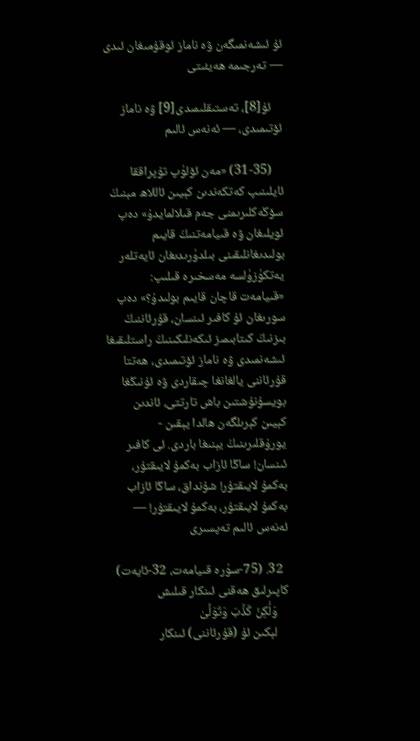ئۇ ئىشەنمىگەن ۋە ناماز ئوقۇمىغان ئىدى — تەرجىمە ھەيئىتى

    ئۇ[8]، تەستىقلىمىدى[9] ۋە ناماز ئۆتىمىدى، — ئەنەس ئالىم

    (31-35) «مەن ئۆلۈپ تۇپراققا ئايلىنىپ كەتكەندىن كېيىن ئاللاھ مېنىڭ سۆڭەكلىرىمنى جەم قىلالمايدۇ» دەپ ئويلىغان ۋە قىيامەتنىڭ قايىم بولىدىغانلىقىنى بىلدۈرىدىغان ئايەتلەر يەتكۈزۈلسە مەسخىرە قىلىپ: «قىيامەت قاچان قايىم بولىدۇ؟» دەپ سورىغان ئۇ كافىر ئىنسان، قۇرئاننىڭ بىزنىڭ كىتابىمىز ئىكەنلىكىنىڭ راستلىقىغا ئىشەنمىدى ۋە ناماز ئۆتىمىدى، ھەتتا قۇرئاننى يالغانغا چىقاردى ۋە ئۇنىڭغا بويسۇنۇشتىن باش تارتتى، ئاندىن كېيىن كېرىلگەن ھالدا يېقىن - يورۇقلىرىنىڭ يېنىغا باردى. ئى كافىر ئىنسان! ساڭا ئازاب بەكمۇ لايىقتۇر، بەكمۇ لايىقتۇر! شۇنداق، ساڭا ئازاب بەكمۇ لايىقتۇر، بەكمۇ لايىقتۇر! — ئەنەس ئالىم تەپسىرى

  32. (75-سۈرە قىيامەت، 32-ئايەت) كاپىرلىق ھەقنى ئىنكار قىلىش
    وَلَٰكِنْ كَذَّبَ وَتَوَلَّىٰ
    لېكىن ئۇ (قۇرئاننى) ئىنكار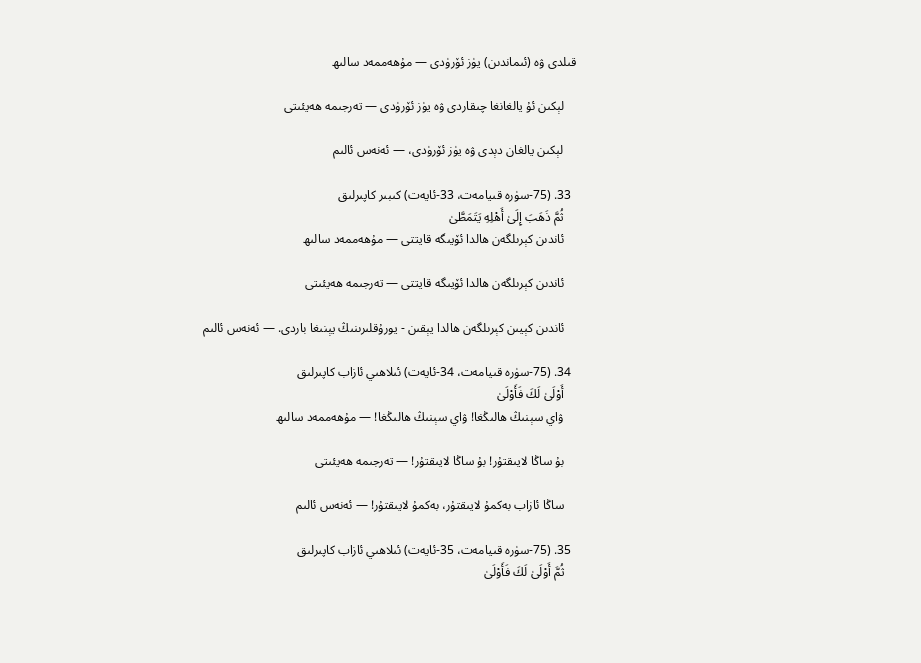قىلدى ۋە (ئىماندىن) يۈز ئۆرۈدى — مۇھەممەد سالىھ

    لېكىن ئۇ يالغانغا چىقاردى ۋە يۈز ئۆرۈدى — تەرجىمە ھەيئىتى

    لېكىن يالغان دېدى ۋە يۈز ئۆرۈدى، — ئەنەس ئالىم

  33. (75-سۈرە قىيامەت، 33-ئايەت) كىبىر كاپىرلىق
    ثُمَّ ذَهَبَ إِلَىٰ أَهْلِهِ يَتَمَطَّىٰ
    ئاندىن كېرىلگەن ھالدا ئۆيىگە قايتتى — مۇھەممەد سالىھ

    ئاندىن كېرىلگەن ھالدا ئۆيىگە قايتتى — تەرجىمە ھەيئىتى

    ئاندىن كېيىن كېرىلگەن ھالدا يېقىن - يورۇقلىرىنىڭ يېنىغا باردى. — ئەنەس ئالىم

  34. (75-سۈرە قىيامەت، 34-ئايەت) ئىلاھىي ئازاب كاپىرلىق
    أَوْلَىٰ لَكَ فَأَوْلَىٰ
    ۋاي سېنىڭ ھالىڭغا! ۋاي سېنىڭ ھالىڭغا! — مۇھەممەد سالىھ

    بۇ ساڭا لايىقتۇر! بۇ ساڭا لايىقتۇر! — تەرجىمە ھەيئىتى

    ساڭا ئازاب بەكمۇ لايىقتۇر، بەكمۇ لايىقتۇر! — ئەنەس ئالىم

  35. (75-سۈرە قىيامەت، 35-ئايەت) ئىلاھىي ئازاب كاپىرلىق
    ثُمَّ أَوْلَىٰ لَكَ فَأَوْلَىٰ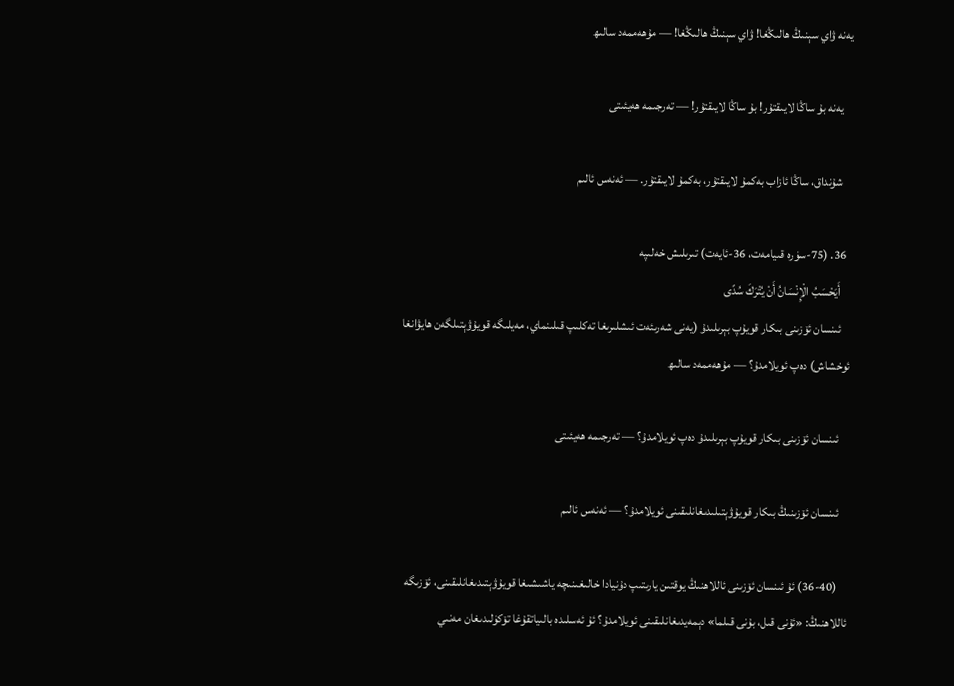يەنە ۋاي سېنىڭ ھالىڭغا! ۋاي سېنىڭ ھالىڭغا! — مۇھەممەد سالىھ

    يەنە بۇ ساڭا لايىقتۇر! بۇ ساڭا لايىقتۇر! — تەرجىمە ھەيئىتى

    شۇنداق، ساڭا ئازاب بەكمۇ لايىقتۇر، بەكمۇ لايىقتۇر. — ئەنەس ئالىم

  36. (75-سۈرە قىيامەت، 36-ئايەت) تىرىلىش خەلىپە
    أَيَحْسَبُ الْإِنْسَانُ أَنْ يُتْرَكَ سُدًى
    ئىنسان ئۆزىنى بىكار قويۇپ بېرىلىدۇ (يەنى شەرىئەت ئىشلىرىغا تەكلىپ قىلىنماي، مەيلىگە قويۇۋېتىلگەن ھايۋانغا ئوخشاش) دەپ ئويلامدۇ؟ — مۇھەممەد سالىھ

    ئىنسان ئۆزىنى بىكار قويۇپ بېرىلىدۇ دەپ ئويلامدۇ؟ — تەرجىمە ھەيئىتى

    ئىنسان ئۆزىنىڭ بىكار قويۇۋېتىلىدىغانلىقىنى ئويلامدۇ؟ — ئەنەس ئالىم

    (36-40) ئۇ ئىنسان ئۆزىنى ئاللاھنىڭ يوقتىن يارىتىپ دۇنيادا خالىغىنىچە ياشىشىغا قويۇۋېتىدىغانلىقىنى، ئۆزىگە ئاللاھنىڭ: «ئۇنى قىل، بۇنى قىلما» دېمەيدىغانلىقىنى ئويلامدۇ؟ ئۇ ئەسلىدە بالىياتقۇغا تۆكۈلىدىغان مەنىي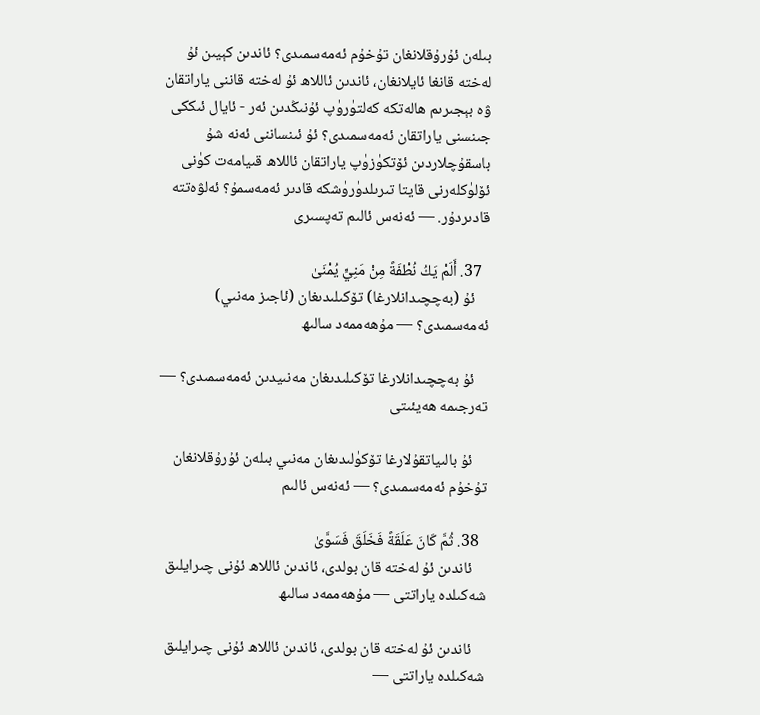بىلەن ئۇرۇقلانغان تۇخۇم ئەمەسمىدى؟ ئاندىن كېيىن ئۇ لەختە قانغا ئايلانغان، ئاندىن ئاللاھ ئۇ لەختە قاننى ياراتقان ۋە بېجىرىم ھالەتكە كەلتۈرۈپ ئۇنىڭدىن ئەر - ئايال ئىككى جىنسنى ياراتقان ئەمەسمىدى؟ ئۇ ئىنساننى ئەنە شۇ باسقۇچلاردىن ئۆتكۈزۈپ ياراتقان ئاللاھ قىيامەت كۈنى ئۆلۈكلەرنى قايتا تىرىلدۈرۈشكە قادىر ئەمەسمۇ؟ ئەلۋەتتە قادىردۇر. — ئەنەس ئالىم تەپسىرى

  37. أَلَمْ يَكُ نُطْفَةً مِنْ مَنِيٍّ يُمْنَىٰ
    ئۇ (بەچچىدانلارغا) تۆكىلىدىغان (ئاجىز مەنىي) ئەمەسمىدى؟ — مۇھەممەد سالىھ

    ئۇ بەچچىدانلارغا تۆكىلىدىغان مەنىيدىن ئەمەسمىدى؟ — تەرجىمە ھەيئىتى

    ئۇ بالىياتقۇلارغا تۆكۈلىدىغان مەنىي بىلەن ئۇرۇقلانغان تۇخۇم ئەمەسمىدى؟ — ئەنەس ئالىم

  38. ثُمَّ كَانَ عَلَقَةً فَخَلَقَ فَسَوَّىٰ
    ئاندىن ئۇ لەختە قان بولدى، ئاندىن ئاللاھ ئۇنى چىرايلىق شەكىلدە ياراتتى — مۇھەممەد سالىھ

    ئاندىن ئۇ لەختە قان بولدى، ئاندىن ئاللاھ ئۇنى چىرايلىق شەكىلدە ياراتتى —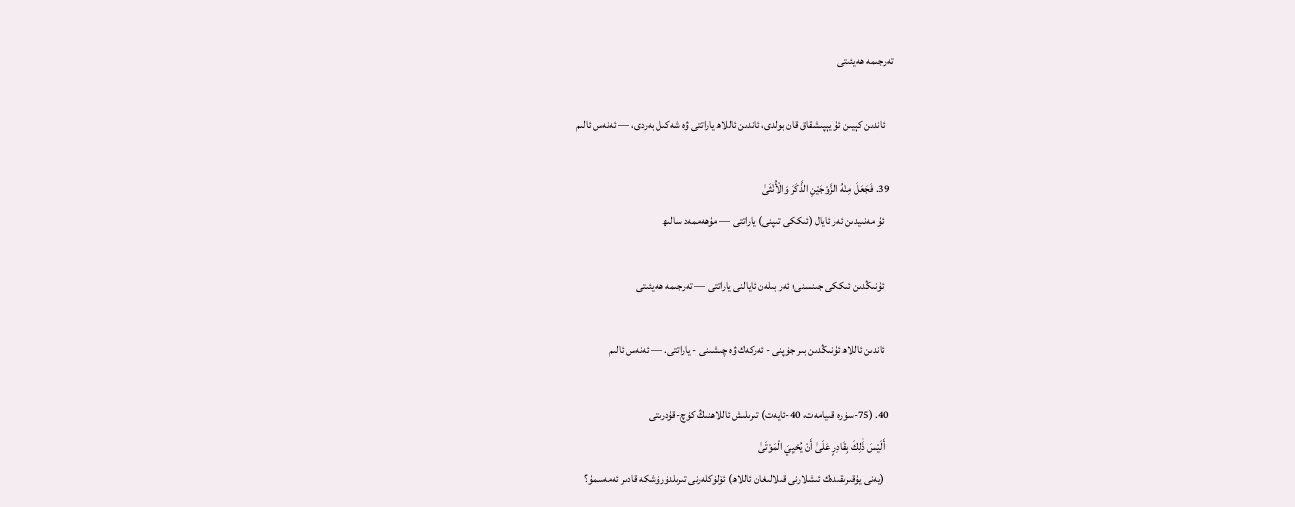تەرجىمە ھەيئىتى

    ئاندىن كېيىن ئۇ يېپىشقاق قان بولدى، ئاندىن ئاللاھ ياراتتى ۋە شەكىل بەردى، — ئەنەس ئالىم

  39. فَجَعَلَ مِنْهُ الزَّوْجَيْنِ الذَّكَرَ وَالْأُنْثَىٰ
    ئۇ مەنىيدىن ئەر ئايال (ئىككى تىپنى) ياراتتى — مۇھەممەد سالىھ

    ئۇنىڭدىن ئىككى جىنسنى؛ ئەر بىلەن ئايالنى ياراتتى — تەرجىمە ھەيئىتى

    ئاندىن ئاللاھ ئۇنىڭدىن بىر جۈپنى - ئەركەك ۋە چىشىنى - ياراتتى. — ئەنەس ئالىم

  40. (75-سۈرە قىيامەت، 40-ئايەت) تىرىلىش ئاللاھنىڭ كۈچ-قۇدرىتى
    أَلَيْسَ ذَٰلِكَ بِقَادِرٍ عَلَىٰ أَنْ يُحْيِيَ الْمَوْتَىٰ
    (يەنى يۇقىرىقىدەك ئىشلارنى قىلالىغان ئاللاھ) ئۆلۈكلەرنى تىرىلدۈرۈشكە قادىر ئەمەسمۇ؟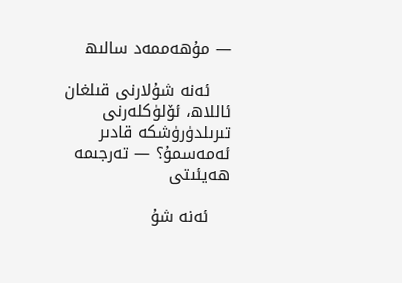— مۇھەممەد سالىھ

    ئەنە شۇلارنى قىلغان ئاللاھ، ئۆلۈكلەرنى تىرىلدۈرۈشكە قادىر ئەمەسمۇ؟ — تەرجىمە ھەيئىتى

    ئەنە شۇ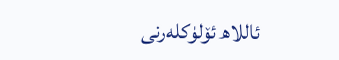ئاللاھ ئۆلۈكلەرنى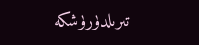تىرىلدۈرۈشكە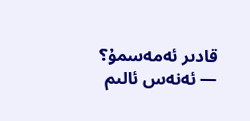قادىر ئەمەسمۇ؟ — ئەنەس ئالىم